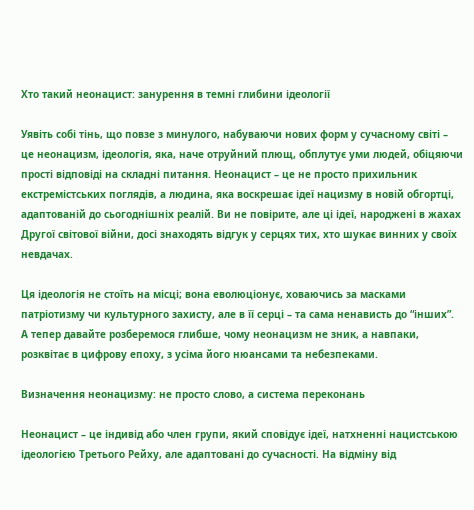Хто такий неонацист: занурення в темні глибини ідеології

Уявіть собі тінь, що повзе з минулого, набуваючи нових форм у сучасному світі – це неонацизм, ідеологія, яка, наче отруйний плющ, обплутує уми людей, обіцяючи прості відповіді на складні питання. Неонацист – це не просто прихильник екстремістських поглядів, а людина, яка воскрешає ідеї нацизму в новій обгортці, адаптованій до сьогоднішніх реалій. Ви не повірите, але ці ідеї, народжені в жахах Другої світової війни, досі знаходять відгук у серцях тих, хто шукає винних у своїх невдачах.

Ця ідеологія не стоїть на місці; вона еволюціонує, ховаючись за масками патріотизму чи культурного захисту, але в її серці – та сама ненависть до “інших”. А тепер давайте розберемося глибше, чому неонацизм не зник, а навпаки, розквітає в цифрову епоху, з усіма його нюансами та небезпеками.

Визначення неонацизму: не просто слово, а система переконань

Неонацист – це індивід або член групи, який сповідує ідеї, натхненні нацистською ідеологією Третього Рейху, але адаптовані до сучасності. На відміну від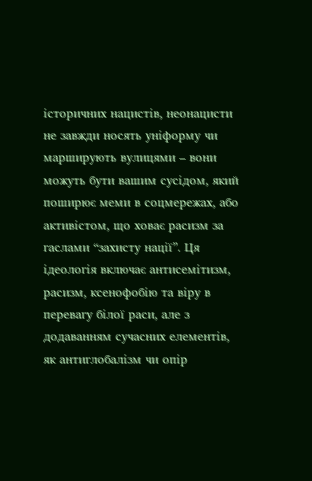історичних нацистів, неонацисти не завжди носять уніформу чи марширують вулицями – вони можуть бути вашим сусідом, який поширює меми в соцмережах, або активістом, що ховає расизм за гаслами “захисту нації”. Ця ідеологія включає антисемітизм, расизм, ксенофобію та віру в перевагу білої раси, але з додаванням сучасних елементів, як антиглобалізм чи опір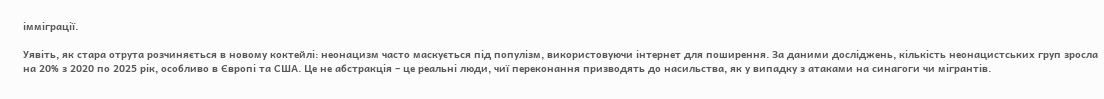імміграції.

Уявіть, як стара отрута розчиняється в новому коктейлі: неонацизм часто маскується під популізм, використовуючи інтернет для поширення. За даними досліджень, кількість неонацистських груп зросла на 20% з 2020 по 2025 рік, особливо в Європі та США. Це не абстракція – це реальні люди, чиї переконання призводять до насильства, як у випадку з атаками на синагоги чи мігрантів.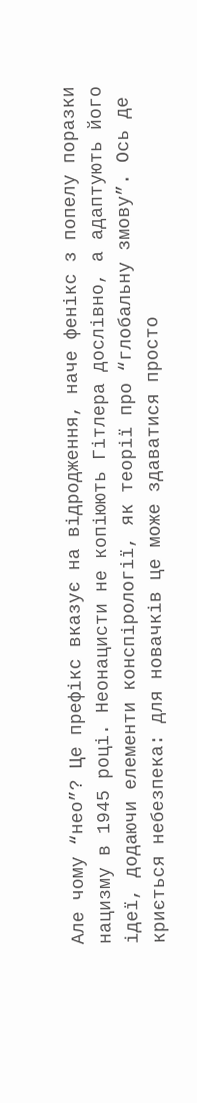Але чому “нео”? Це префікс вказує на відродження, наче фенікс з попелу поразки нацизму в 1945 році. Неонацисти не копіюють Гітлера дослівно, а адаптують його ідеї, додаючи елементи конспірології, як теорії про “глобальну змову”. Ось де криється небезпека: для новачків це може здаватися просто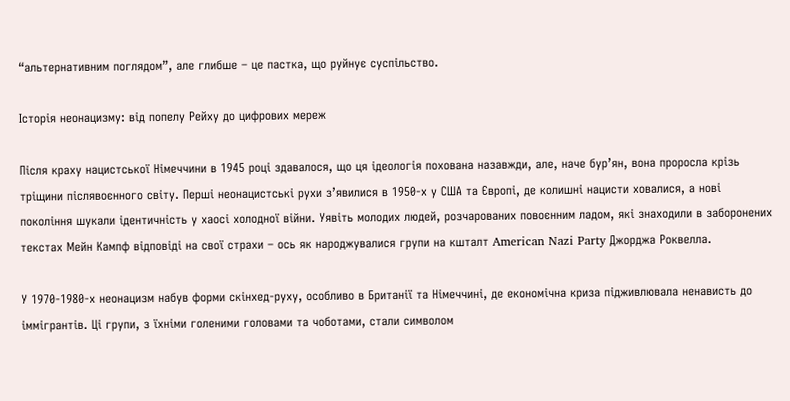“альтернативним поглядом”, але глибше – це пастка, що руйнує суспільство.

Історія неонацизму: від попелу Рейху до цифрових мереж

Після краху нацистської Німеччини в 1945 році здавалося, що ця ідеологія похована назавжди, але, наче бур’ян, вона проросла крізь тріщини післявоєнного світу. Перші неонацистські рухи з’явилися в 1950-х у США та Європі, де колишні нацисти ховалися, а нові покоління шукали ідентичність у хаосі холодної війни. Уявіть молодих людей, розчарованих повоєнним ладом, які знаходили в заборонених текстах Мейн Кампф відповіді на свої страхи – ось як народжувалися групи на кшталт American Nazi Party Джорджа Роквелла.

У 1970-1980-х неонацизм набув форми скінхед-руху, особливо в Британії та Німеччині, де економічна криза підживлювала ненависть до іммігрантів. Ці групи, з їхніми голеними головами та чоботами, стали символом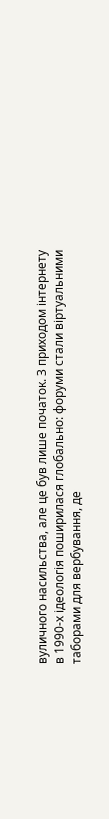вуличного насильства, але це був лише початок. З приходом інтернету в 1990-х ідеологія поширилася глобально: форуми стали віртуальними таборами для вербування, де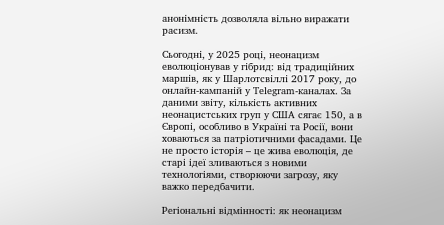анонімність дозволяла вільно виражати расизм.

Сьогодні, у 2025 році, неонацизм еволюціонував у гібрид: від традиційних маршів, як у Шарлотсвіллі 2017 року, до онлайн-кампаній у Telegram-каналах. За даними звіту, кількість активних неонацистських груп у США сягає 150, а в Європі, особливо в Україні та Росії, вони ховаються за патріотичними фасадами. Це не просто історія – це жива еволюція, де старі ідеї зливаються з новими технологіями, створюючи загрозу, яку важко передбачити.

Регіональні відмінності: як неонацизм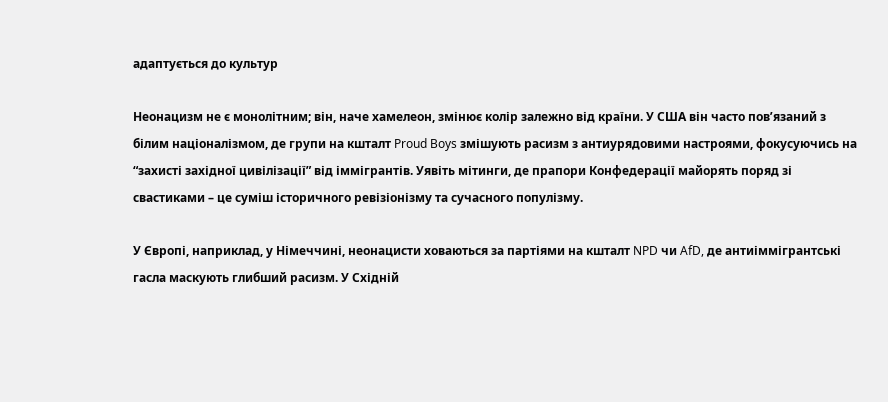адаптується до культур

Неонацизм не є монолітним; він, наче хамелеон, змінює колір залежно від країни. У США він часто пов’язаний з білим націоналізмом, де групи на кшталт Proud Boys змішують расизм з антиурядовими настроями, фокусуючись на “захисті західної цивілізації” від іммігрантів. Уявіть мітинги, де прапори Конфедерації майорять поряд зі свастиками – це суміш історичного ревізіонізму та сучасного популізму.

У Європі, наприклад, у Німеччині, неонацисти ховаються за партіями на кшталт NPD чи AfD, де антиіммігрантські гасла маскують глибший расизм. У Східній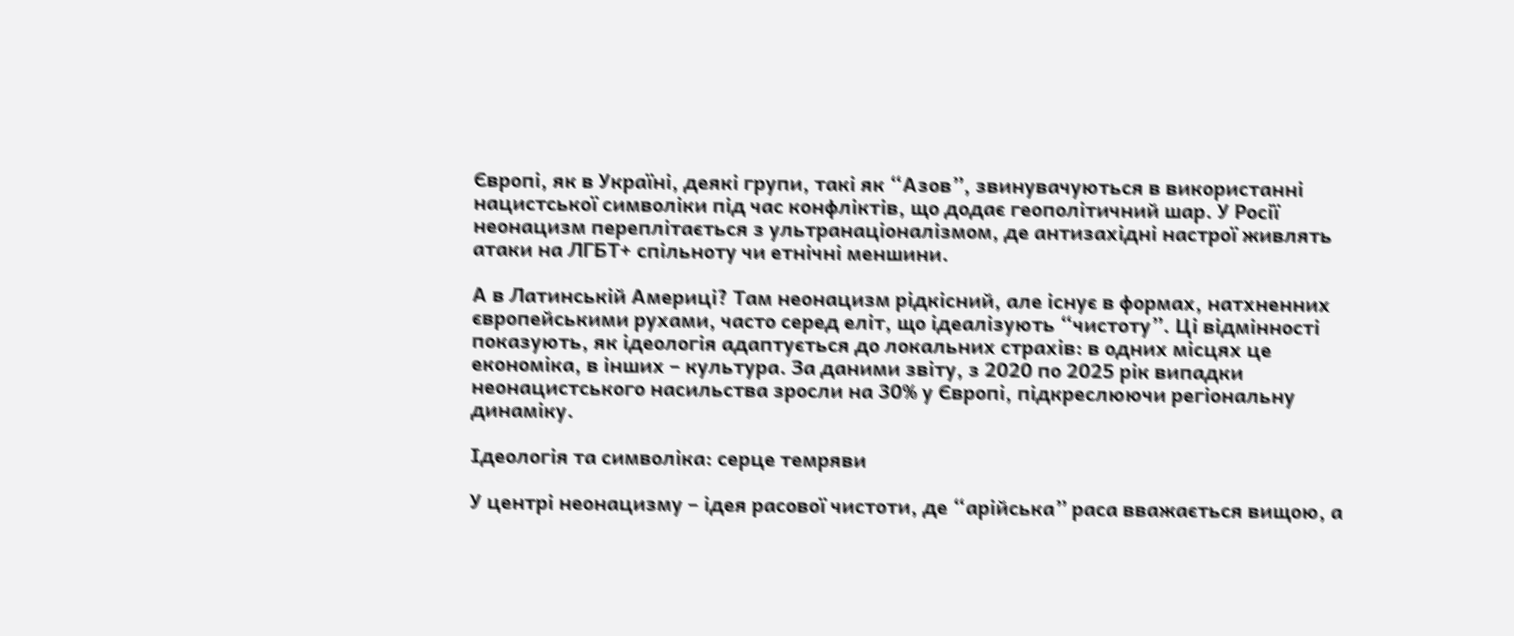Європі, як в Україні, деякі групи, такі як “Азов”, звинувачуються в використанні нацистської символіки під час конфліктів, що додає геополітичний шар. У Росії неонацизм переплітається з ультранаціоналізмом, де антизахідні настрої живлять атаки на ЛГБТ+ спільноту чи етнічні меншини.

А в Латинській Америці? Там неонацизм рідкісний, але існує в формах, натхненних європейськими рухами, часто серед еліт, що ідеалізують “чистоту”. Ці відмінності показують, як ідеологія адаптується до локальних страхів: в одних місцях це економіка, в інших – культура. За даними звіту, з 2020 по 2025 рік випадки неонацистського насильства зросли на 30% у Європі, підкреслюючи регіональну динаміку.

Ідеологія та символіка: серце темряви

У центрі неонацизму – ідея расової чистоти, де “арійська” раса вважається вищою, а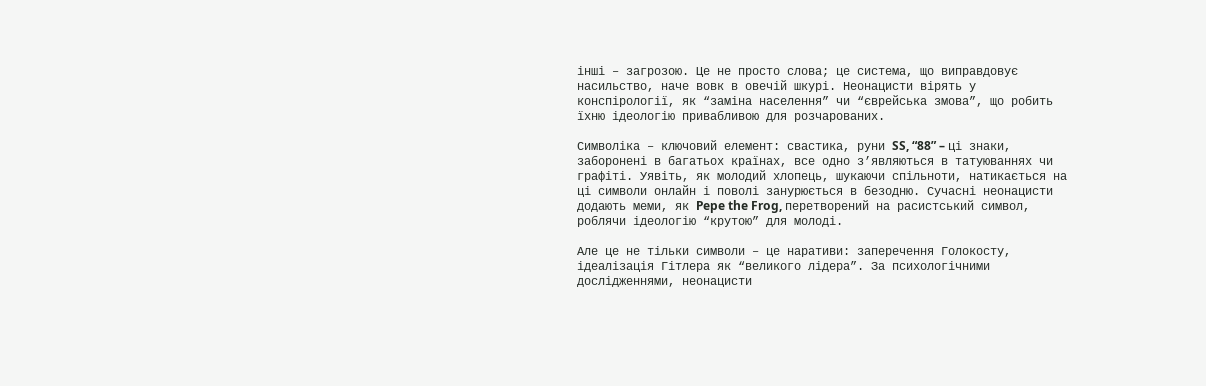інші – загрозою. Це не просто слова; це система, що виправдовує насильство, наче вовк в овечій шкурі. Неонацисти вірять у конспірології, як “заміна населення” чи “єврейська змова”, що робить їхню ідеологію привабливою для розчарованих.

Символіка – ключовий елемент: свастика, руни SS, “88” – ці знаки, заборонені в багатьох країнах, все одно з’являються в татуюваннях чи графіті. Уявіть, як молодий хлопець, шукаючи спільноти, натикається на ці символи онлайн і поволі занурюється в безодню. Сучасні неонацисти додають меми, як Pepe the Frog, перетворений на расистський символ, роблячи ідеологію “крутою” для молоді.

Але це не тільки символи – це наративи: заперечення Голокосту, ідеалізація Гітлера як “великого лідера”. За психологічними дослідженнями, неонацисти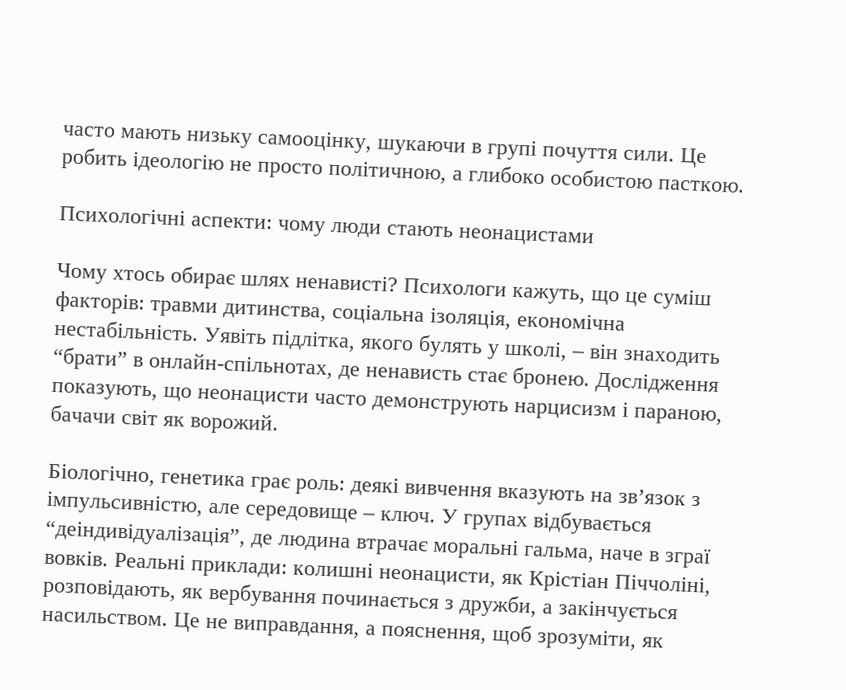часто мають низьку самооцінку, шукаючи в групі почуття сили. Це робить ідеологію не просто політичною, а глибоко особистою пасткою.

Психологічні аспекти: чому люди стають неонацистами

Чому хтось обирає шлях ненависті? Психологи кажуть, що це суміш факторів: травми дитинства, соціальна ізоляція, економічна нестабільність. Уявіть підлітка, якого булять у школі, – він знаходить “брати” в онлайн-спільнотах, де ненависть стає бронею. Дослідження показують, що неонацисти часто демонструють нарцисизм і параною, бачачи світ як ворожий.

Біологічно, генетика грає роль: деякі вивчення вказують на зв’язок з імпульсивністю, але середовище – ключ. У групах відбувається “деіндивідуалізація”, де людина втрачає моральні гальма, наче в зграї вовків. Реальні приклади: колишні неонацисти, як Крістіан Піччоліні, розповідають, як вербування починається з дружби, а закінчується насильством. Це не виправдання, а пояснення, щоб зрозуміти, як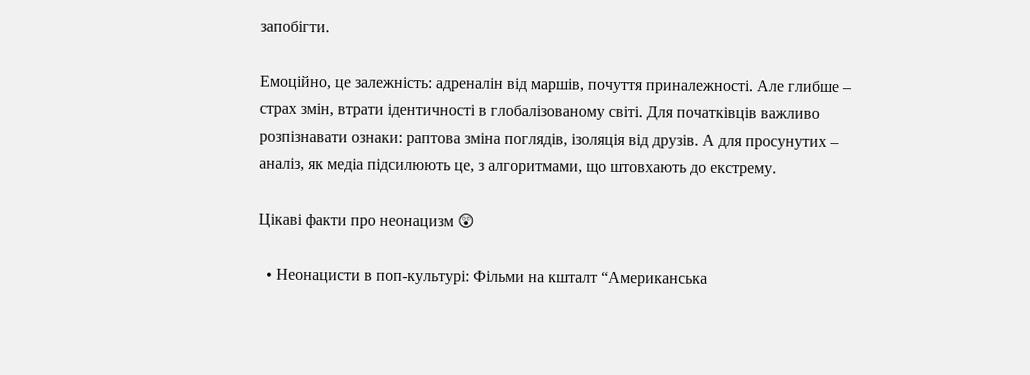запобігти.

Емоційно, це залежність: адреналін від маршів, почуття приналежності. Але глибше – страх змін, втрати ідентичності в глобалізованому світі. Для початківців важливо розпізнавати ознаки: раптова зміна поглядів, ізоляція від друзів. А для просунутих – аналіз, як медіа підсилюють це, з алгоритмами, що штовхають до екстрему.

Цікаві факти про неонацизм 😲

  • Неонацисти в поп-культурі: Фільми на кшталт “Американська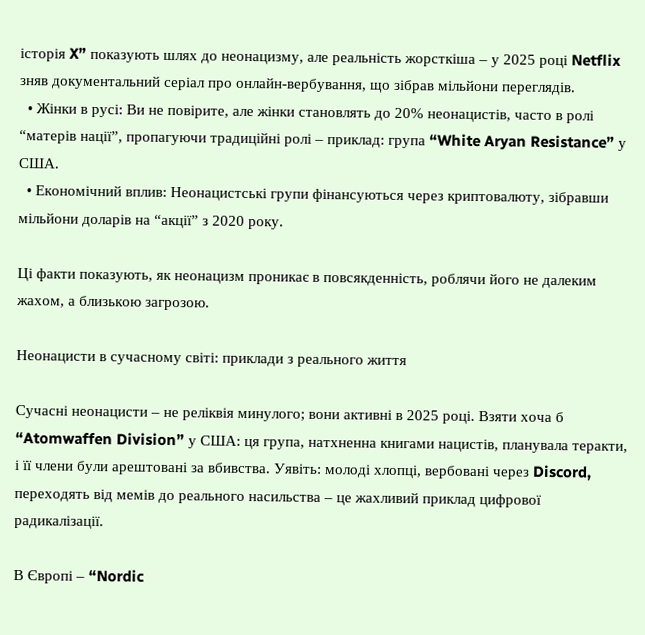історія X” показують шлях до неонацизму, але реальність жорсткіша – у 2025 році Netflix зняв документальний серіал про онлайн-вербування, що зібрав мільйони переглядів.
  • Жінки в русі: Ви не повірите, але жінки становлять до 20% неонацистів, часто в ролі “матерів нації”, пропагуючи традиційні ролі – приклад: група “White Aryan Resistance” у США.
  • Економічний вплив: Неонацистські групи фінансуються через криптовалюту, зібравши мільйони доларів на “акції” з 2020 року.

Ці факти показують, як неонацизм проникає в повсякденність, роблячи його не далеким жахом, а близькою загрозою.

Неонацисти в сучасному світі: приклади з реального життя

Сучасні неонацисти – не реліквія минулого; вони активні в 2025 році. Взяти хоча б “Atomwaffen Division” у США: ця група, натхненна книгами нацистів, планувала теракти, і її члени були арештовані за вбивства. Уявіть: молоді хлопці, вербовані через Discord, переходять від мемів до реального насильства – це жахливий приклад цифрової радикалізації.

В Європі – “Nordic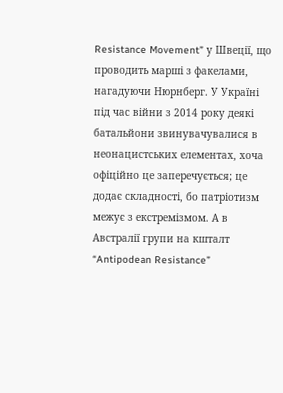Resistance Movement” у Швеції, що проводить марші з факелами, нагадуючи Нюрнберг. У Україні під час війни з 2014 року деякі батальйони звинувачувалися в неонацистських елементах, хоча офіційно це заперечується; це додає складності, бо патріотизм межує з екстремізмом. А в Австралії групи на кшталт “Antipodean Resistance”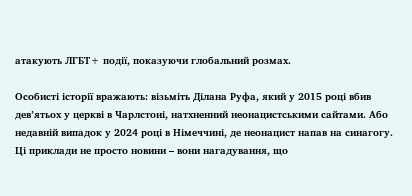атакують ЛГБТ+ події, показуючи глобальний розмах.

Особисті історії вражають: візьміть Ділана Руфа, який у 2015 році вбив дев’ятьох у церкві в Чарлстоні, натхненний неонацистськими сайтами. Або недавній випадок у 2024 році в Німеччині, де неонацист напав на синагогу. Ці приклади не просто новини – вони нагадування, що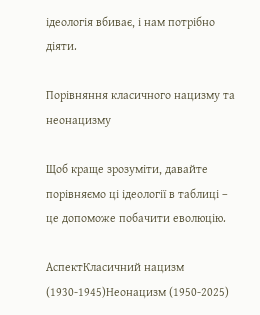ідеологія вбиває, і нам потрібно діяти.

Порівняння класичного нацизму та неонацизму

Щоб краще зрозуміти, давайте порівняємо ці ідеології в таблиці – це допоможе побачити еволюцію.

АспектКласичний нацизм (1930-1945)Неонацизм (1950-2025)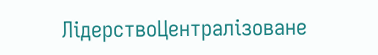ЛідерствоЦентралізоване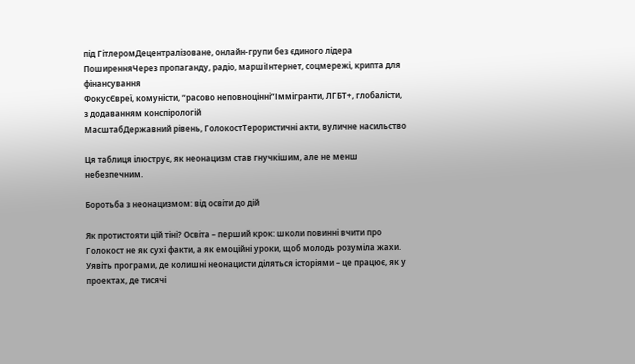під ГітлеромДецентралізоване, онлайн-групи без єдиного лідера
ПоширенняЧерез пропаганду, радіо, маршіІнтернет, соцмережі, крипта для фінансування
ФокусЄвреї, комуністи, “расово неповноцінні”Іммігранти, ЛГБТ+, глобалісти, з додаванням конспірологій
МасштабДержавний рівень, ГолокостТерористичні акти, вуличне насильство

Ця таблиця ілюструє, як неонацизм став гнучкішим, але не менш небезпечним.

Боротьба з неонацизмом: від освіти до дій

Як протистояти цій тіні? Освіта – перший крок: школи повинні вчити про Голокост не як сухі факти, а як емоційні уроки, щоб молодь розуміла жахи. Уявіть програми, де колишні неонацисти діляться історіями – це працює, як у проектах, де тисячі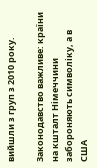вийшли з груп з 2010 року.

Законодавство важливе: країни на кшталт Німеччини забороняють символіку, а в США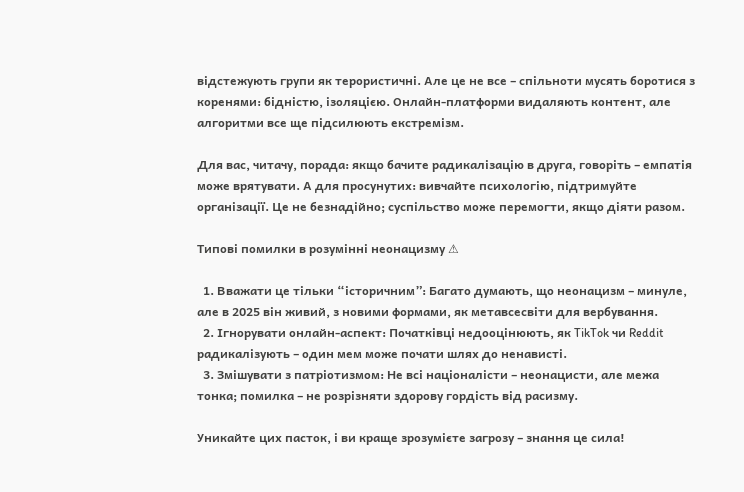відстежують групи як терористичні. Але це не все – спільноти мусять боротися з коренями: бідністю, ізоляцією. Онлайн-платформи видаляють контент, але алгоритми все ще підсилюють екстремізм.

Для вас, читачу, порада: якщо бачите радикалізацію в друга, говоріть – емпатія може врятувати. А для просунутих: вивчайте психологію, підтримуйте організації. Це не безнадійно; суспільство може перемогти, якщо діяти разом.

Типові помилки в розумінні неонацизму ⚠

  1. Вважати це тільки “історичним”: Багато думають, що неонацизм – минуле, але в 2025 він живий, з новими формами, як метавсесвіти для вербування.
  2. Ігнорувати онлайн-аспект: Початківці недооцінюють, як TikTok чи Reddit радикалізують – один мем може почати шлях до ненависті.
  3. Змішувати з патріотизмом: Не всі націоналісти – неонацисти, але межа тонка; помилка – не розрізняти здорову гордість від расизму.

Уникайте цих пасток, і ви краще зрозумієте загрозу – знання це сила!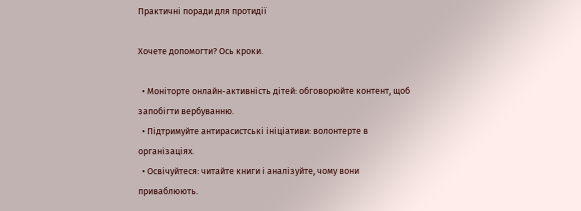Практичні поради для протидії

Хочете допомогти? Ось кроки.

  • Моніторте онлайн-активність дітей: обговорюйте контент, щоб запобігти вербуванню.
  • Підтримуйте антирасистські ініціативи: волонтерте в організаціях.
  • Освічуйтеся: читайте книги і аналізуйте, чому вони приваблюють.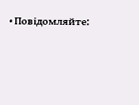• Повідомляйте: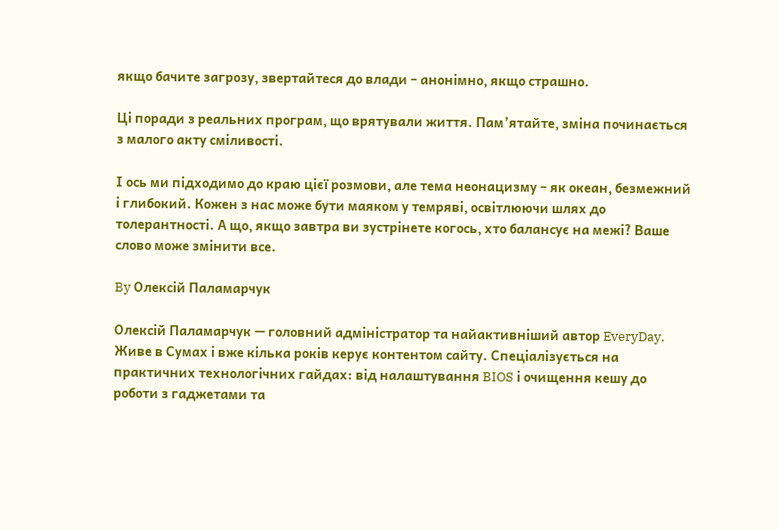якщо бачите загрозу, звертайтеся до влади – анонімно, якщо страшно.

Ці поради з реальних програм, що врятували життя. Пам’ятайте, зміна починається з малого акту сміливості.

І ось ми підходимо до краю цієї розмови, але тема неонацизму – як океан, безмежний і глибокий. Кожен з нас може бути маяком у темряві, освітлюючи шлях до толерантності. А що, якщо завтра ви зустрінете когось, хто балансує на межі? Ваше слово може змінити все.

By Олексій Паламарчук

Олексій Паламарчук — головний адміністратор та найактивніший автор EveryDay. Живе в Сумах і вже кілька років керує контентом сайту. Спеціалізується на практичних технологічних гайдах: від налаштування BIOS і очищення кешу до роботи з гаджетами та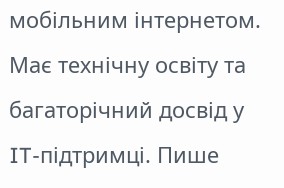мобільним інтернетом. Має технічну освіту та багаторічний досвід у IT-підтримці. Пише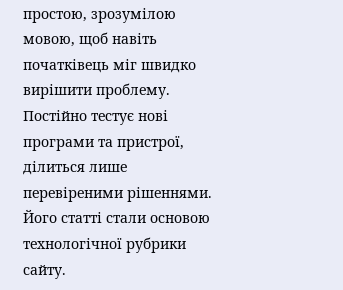простою, зрозумілою мовою, щоб навіть початківець міг швидко вирішити проблему. Постійно тестує нові програми та пристрої, ділиться лише перевіреними рішеннями. Його статті стали основою технологічної рубрики сайту.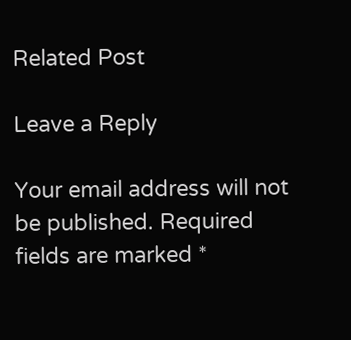Related Post

Leave a Reply

Your email address will not be published. Required fields are marked *